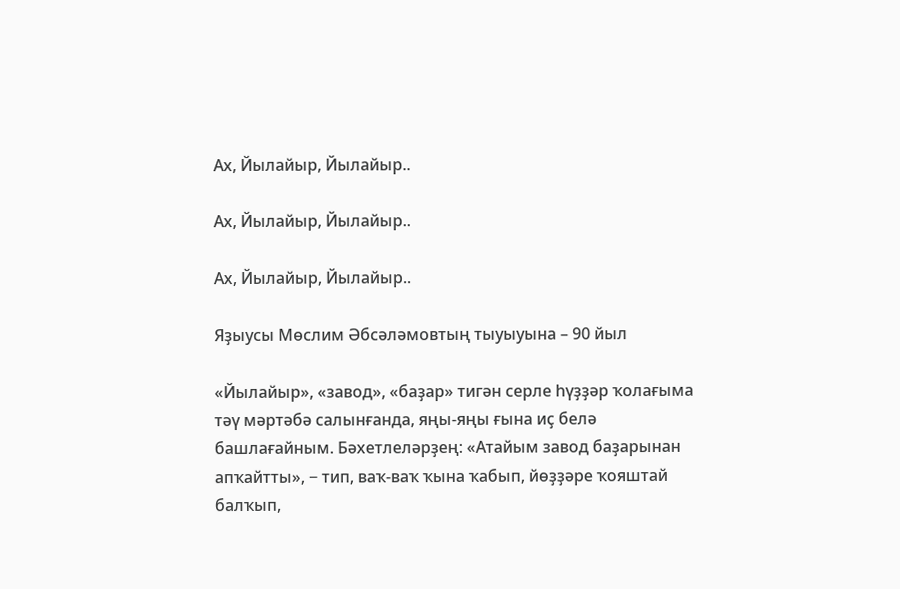Ах, Йылайыр, Йылайыр..

Ах, Йылайыр, Йылайыр..

Ах, Йылайыр, Йылайыр..

Яҙыусы Мөслим Әбсәләмовтың тыуыуына – 90 йыл

«Йылайыр», «завод», «баҙар» тигән серле һүҙҙәр ҡолағыма тәү мәртәбә салынғанда, яңы-яңы ғына иҫ белә башлағайным. Бәхетлеләрҙең: «Атайым завод баҙарынан апҡайтты», − тип, ваҡ-ваҡ ҡына ҡабып, йөҙҙәре ҡояштай балҡып,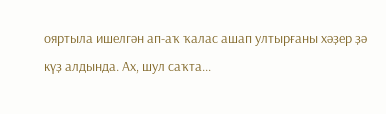ояртыла ишелгән ап-аҡ ҡалас ашап ултырғаны хәҙер ҙә күҙ алдында. Ах, шул саҡта...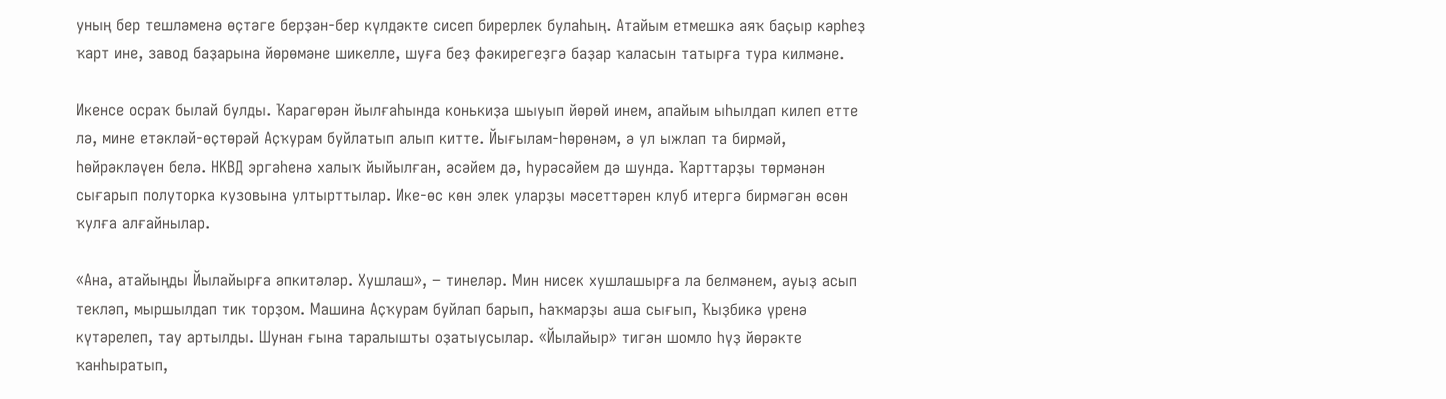уның бер тешләменә өҫтәге берҙән-бер күлдәкте сисеп бирерлек булаһың. Атайым етмешкә аяҡ баҫыр кәрһеҙ ҡарт ине, завод баҙарына йөрөмәне шикелле, шуға беҙ фәкирегеҙгә баҙар ҡаласын татырға тура килмәне.

Икенсе осраҡ былай булды. Ҡарагөрән йылғаһында конькиҙа шыуып йөрөй инем, апайым ыһылдап килеп етте лә, мине етәкләй-өҫтөрәй Аҫҡурам буйлатып алып китте. Йығылам-һөрөнәм, ә ул ыжлап та бирмәй, һөйрәкләүен белә. НКВД эргәһенә халыҡ йыйылған, әсәйем дә, һурәсәйем дә шунда. Ҡарттарҙы төрмәнән сығарып полуторка кузовына ултырттылар. Ике-өс көн элек уларҙы мәсеттәрен клуб итергә бирмәгән өсөн ҡулға алғайнылар.

«Ана, атайыңды Йылайырға әпкитәләр. Хушлаш», − тинеләр. Мин нисек хушлашырға ла белмәнем, ауыҙ асып текләп, мыршылдап тик торҙом. Машина Аҫҡурам буйлап барып, Һаҡмарҙы аша сығып, Ҡыҙбикә үренә күтәрелеп, тау артылды. Шунан ғына таралышты оҙатыусылар. «Йылайыр» тигән шомло һүҙ йөрәкте ҡанһыратып,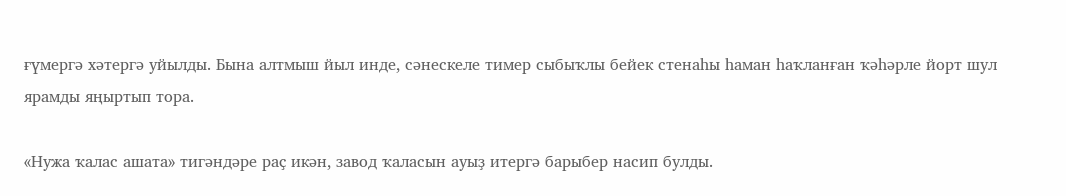ғүмергә хәтергә уйылды. Бына алтмыш йыл инде, сәнескеле тимер сыбыҡлы бейек стенаһы һаман һаҡланған ҡәһәрле йорт шул ярамды яңыртып тора.

«Нужа ҡалас ашата» тигәндәре раҫ икән, завод ҡаласын ауыҙ итергә барыбер насип булды.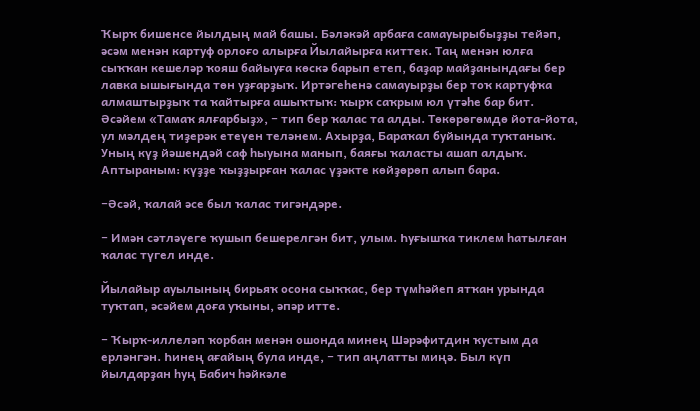Ҡырҡ бишенсе йылдың май башы. Бәләкәй арбаға самауырыбыҙҙы тейәп, әсәм менән картуф орлоғо алырға Йылайырға киттек. Таң менән юлға сыҡҡан кешеләр ҡояш байыуға көскә барып етеп, баҙар майҙанындағы бер лавка ышығында төн уҙғарҙыҡ. Иртәгеһенә самауырҙы бер тоҡ картуфҡа алмаштырҙыҡ та ҡайтырға ашыҡтыҡ: ҡырҡ саҡрым юл үтәһе бар бит. Әсәйем «Тамаҡ ялғарбыҙ», − тип бер ҡалас та алды. Төкөрөгөмдө йота-йота, ул мәлдең тиҙерәк етеүен теләнем. Ахырҙа, Бараҡал буйында туҡтаныҡ. Уның күҙ йәшендәй саф һыуына манып, баяғы ҡаласты ашап алдыҡ. Аптыраным: күҙҙе ҡыҙҙырған ҡалас үҙәкте көйҙөрөп алып бара.

−Әсәй, ҡалай әсе был ҡалас тигәндәре.

− Имән сәтләүеге ҡушып бешерелгән бит, улым. Һуғышҡа тиклем һатылған ҡалас түгел инде.

Йылайыр ауылының бирьяҡ осона сыҡҡас, бер түмһәйеп ятҡан урында туҡтап, әсәйем доға уҡыны, әпәр итте.

− Ҡырҡ-иллеләп ҡорбан менән ошонда минең Шәрәфитдин ҡустым да ерләнгән. Һинең ағайың була инде, − тип аңлатты миңә. Был күп йылдарҙан һуң Бабич һәйкәле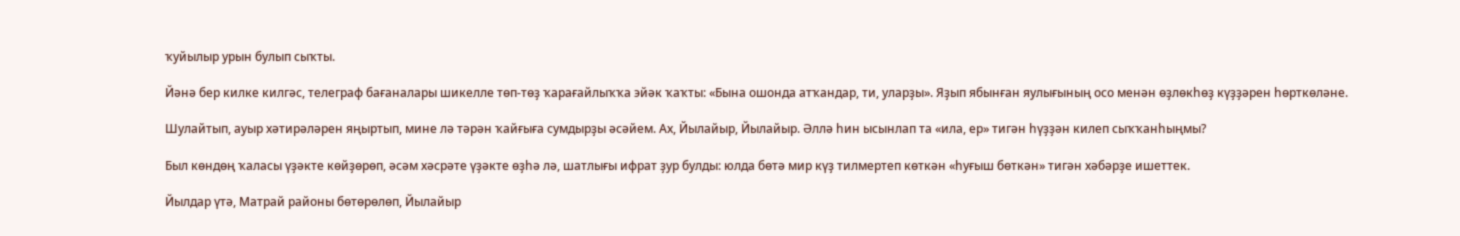ҡуйылыр урын булып сыҡты.

Йәнә бер килке килгәс, телеграф бағаналары шикелле төп-төҙ ҡарағайлыҡҡа эйәк ҡаҡты: «Бына ошонда атҡандар, ти, уларҙы». Яҙып ябынған яулығының осо менән өҙлөкһөҙ күҙҙәрен һөрткөләне.

Шулайтып, ауыр хәтирәләрен яңыртып, мине лә тәрән ҡайғыға сумдырҙы әсәйем. Ах, Йылайыр, Йылайыр. Әллә һин ысынлап та «ила, ер» тигән һүҙҙән килеп сыҡҡанһыңмы?

Был көндөң ҡаласы үҙәкте көйҙөрөп, әсәм хәсрәте үҙәкте өҙһә лә, шатлығы ифрат ҙур булды: юлда бөтә мир күҙ тилмертеп көткән «һуғыш бөткән» тигән хәбәрҙе ишеттек.

Йылдар үтә, Матрай районы бөтөрөлөп, Йылайыр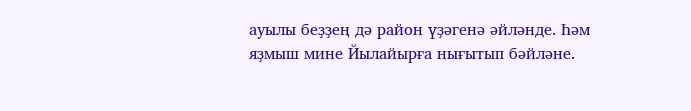ауылы беҙҙең дә район үҙәгенә әйләнде. Һәм яҙмыш мине Йылайырға нығытып бәйләне.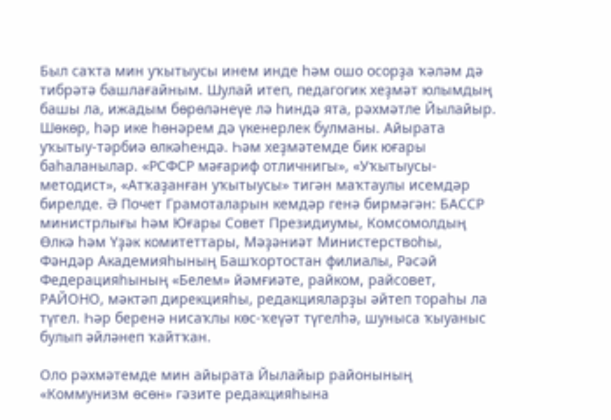Был саҡта мин уҡытыусы инем инде һәм ошо осорҙа ҡәләм дә тибрәтә башлағайным. Шулай итеп, педагогик хеҙмәт юлымдың башы ла, ижадым бөрөләнеүе лә һиндә ята, рәхмәтле Йылайыр. Шөкөр, һәр ике һөнәрем дә үкенерлек булманы. Айырата уҡытыу-тәрбиә өлкәһендә. Һәм хеҙмәтемде бик юғары баһаланылар. «РСФСР мәғариф отличнигы», «Уҡытыусы-методист», «Атҡаҙанған уҡытыусы» тигән маҡтаулы исемдәр бирелде. Ә Почет Грамоталарын кемдәр генә бирмәгән: БАССР министрлығы һәм Юғары Совет Президиумы, Комсомолдың Өлкә һәм Үҙәк комитеттары, Мәҙәниәт Министерствоһы, Фәндәр Академияһының Башҡортостан филиалы, Рәсәй Федерацияһының «Белем» йәмғиәте, райком, райсовет, РАЙОНО, мәктәп дирекцияһы, редакцияларҙы әйтеп тораһы ла түгел. Һәр беренә нисаҡлы көс-ҡеүәт түгелһә, шуныса ҡыуаныс булып әйләнеп ҡайтҡан.

Оло рәхмәтемде мин айырата Йылайыр районының «Коммунизм өсөн» гәзите редакцияһына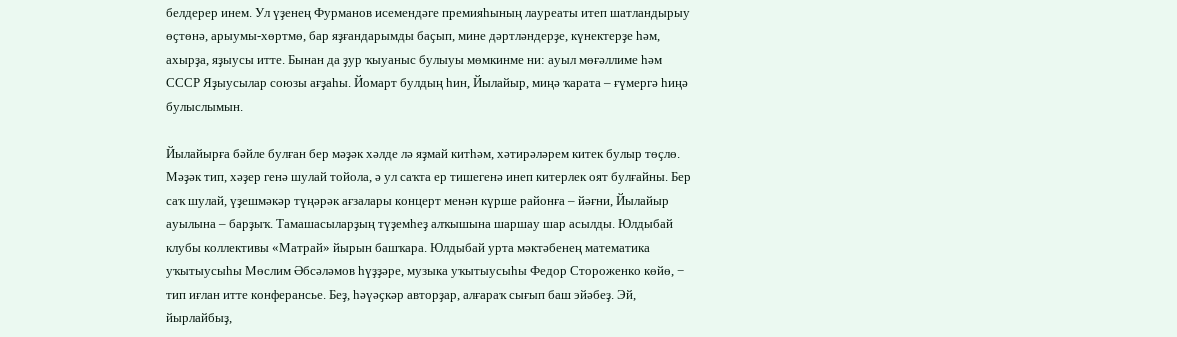белдерер инем. Ул үҙенең Фурманов исемендәге премияһының лауреаты итеп шатландырыу өҫтөнә, арыумы-хөртмө, бар яҙғандарымды баҫып, мине дәртләндерҙе, күнектерҙе һәм, ахырҙа, яҙыусы итте. Бынан да ҙур ҡыуаныс булыуы мөмкинме ни: ауыл мөғәллиме һәм СССР Яҙыусылар союзы ағҙаһы. Йомарт булдың һин, Йылайыр, миңә ҡарата – ғүмергә һиңә булыслымын.

Йылайырға бәйле булған бер мәҙәк хәлде лә яҙмай китһәм, хәтирәләрем китек булыр төҫлө. Мәҙәк тип, хәҙер генә шулай тойола, ә ул саҡта ер тишегенә инеп китерлек оят булғайны. Бер саҡ шулай, үҙешмәкәр түңәрәк ағзалары концерт менән күрше районға – йәғни, Йылайыр ауылына – барҙыҡ. Тамашасыларҙың түҙемһеҙ алҡышына шаршау шар асылды. Юлдыбай клубы коллективы «Матрай» йырын башҡара. Юлдыбай урта мәктәбенең математика уҡытыусыһы Мөслим Әбсәләмов һүҙҙәре, музыка уҡытыусыһы Федор Стороженко көйө, − тип иғлан итте конферансье. Беҙ, һәүәҫкәр авторҙар, алғараҡ сығып баш эйәбеҙ. Эй, йырлайбыҙ,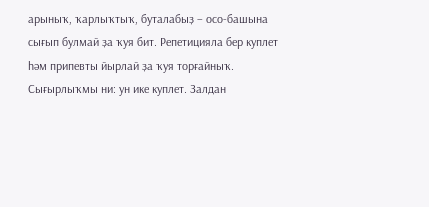арыныҡ, ҡарлыҡтыҡ, буталабыҙ – осо-башына сығып булмай ҙа ҡуя бит. Репетицияла бер куплет һәм припевты йырлай ҙа ҡуя торғайныҡ. Сығырлыҡмы ни: ун ике куплет. Залдан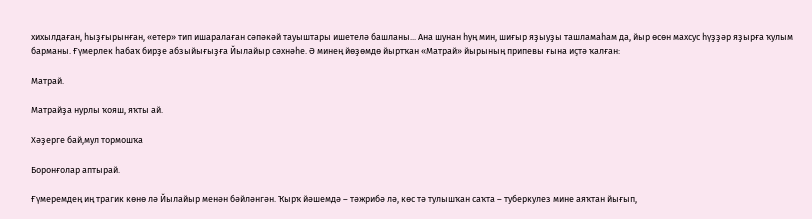хихылдаған, һыҙғырынған, «етер» тип ишаралаған сәпәкәй тауыштары ишетелә башланы... Ана шунан һуң мин, шиғыр яҙыуҙы ташламаһам да, йыр өсөн махсус һүҙҙәр яҙырға ҡулым барманы. Ғүмерлек һабаҡ бирҙе абзыйығыҙға Йылайыр сәхнәһе. Ә минең йөҙөмдө йыртҡан «Матрай» йырының припевы ғына иҫтә ҡалған:

Матрай.

Матрайҙа нурлы ҡояш, яҡты ай.

Хәҙерге бай,мул тормошҡа

Боронғолар аптырай.

Ғүмеремдең иң трагик көнө лә Йылайыр менән бәйләнгән. Ҡырҡ йәшемдә – тәжрибә лә, көс тә тулышҡан саҡта – туберкулез мине аяҡтан йығып,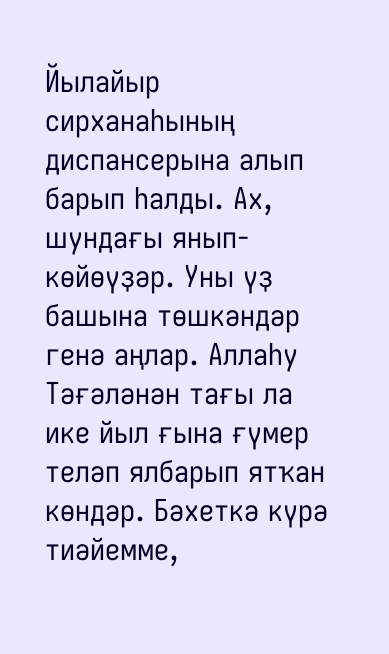Йылайыр сирханаһының диспансерына алып барып һалды. Ах, шундағы янып-көйөүҙәр. Уны үҙ башына төшкәндәр генә аңлар. Аллаһу Тәғәләнән тағы ла ике йыл ғына ғүмер теләп ялбарып ятҡан көндәр. Бәхеткә күрә тиәйемме,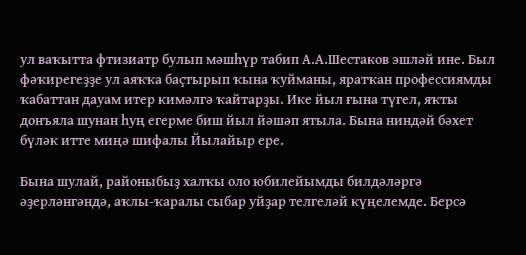ул ваҡытта фтизиатр булып мәшһүр табип А.А.Шестаков эшләй ине. Был фәҡирегеҙҙе ул аяҡҡа баҫтырып ҡына ҡуйманы, яратҡан профессиямды ҡабаттан дауам итер кимәлгә ҡайтарҙы. Ике йыл ғына түгел, яҡты донъяла шунан һуң егерме биш йыл йәшәп ятыла. Бына ниндәй бәхет бүләк итте миңә шифалы Йылайыр ере.

Бына шулай, районыбыҙ халҡы оло юбилейымды билдәләргә әҙерләнгәндә, аҡлы-ҡаралы сыбар уйҙар телгеләй күңелемде. Берсә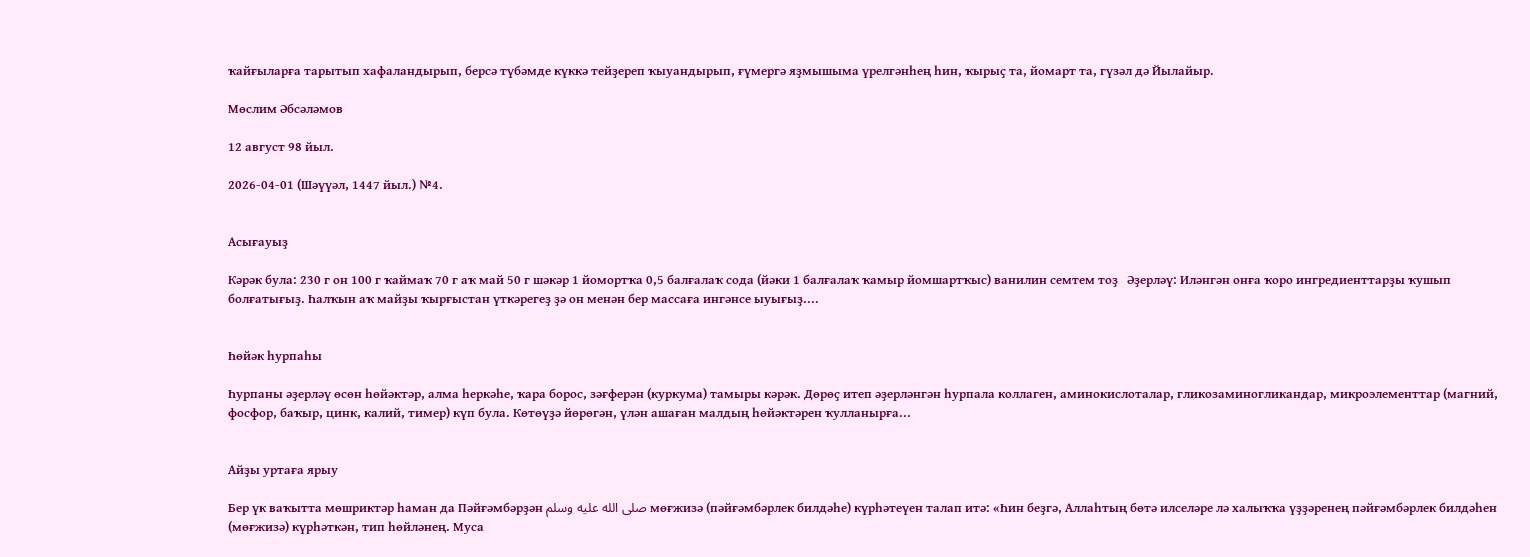ҡайғыларға тарытып хафаландырып, берсә түбәмде күккә тейҙереп ҡыуандырып, ғүмергә яҙмышыма үрелгәнһең һин, ҡырыҫ та, йомарт та, гүзәл дә Йылайыр.

Мөслим Әбсәләмов

12 август 98 йыл.

2026-04-01 (Шәүүәл, 1447 йыл.) №4.


Асығауыҙ

Кәрәк була: 230 г он 100 г ҡаймаҡ 70 г аҡ май 50 г шәкәр 1 йомортҡа 0,5 балғалаҡ сода (йәки 1 балғалаҡ ҡамыр йомшартҡыс) ванилин семтем тоҙ   Әҙерләү: Иләнгән онға ҡоро ингредиенттарҙы ҡушып болғатығыҙ. Һалҡын аҡ майҙы ҡырғыстан үткәрегеҙ ҙә он менән бер массаға ингәнсе ыуығыҙ....


Һөйәк һурпаһы

Һурпаны әҙерләү өсөн һөйәктәр, алма һеркәһе, ҡара борос, зәғферән (куркума) тамыры кәрәк. Дөрөҫ итеп әҙерләнгән һурпала коллаген, аминокислоталар, гликозаминогликандар, микроэлементтар (магний, фосфор, баҡыр, цинк, калий, тимер) күп була. Көтөүҙә йөрөгән, үлән ашаған малдың һөйәктәрен ҡулланырға...


Айҙы уртаға ярыу

Бер үк ваҡытта мөшриктәр һаман да Пәйғәмбәрҙән صلى الله عليه وسلم мөғжизә (пәйғәмбәрлек билдәһе) күрһәтеүен талап итә: «Һин беҙгә, Аллаһтың бөтә илселәре лә халыҡҡа үҙҙәренең пәйғәмбәрлек билдәһен (мөғжизә) күрһәткән, тип һөйләнең. Муса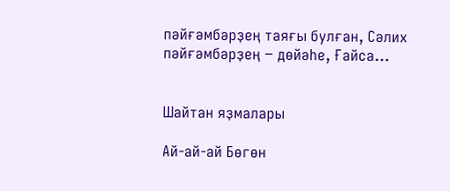пәйғәмбәрҙең таяғы булған, Сәлих пәйғәмбәрҙең − дөйәһе, Ғайса...


Шайтан яҙмалары

Ай-ай-ай Бөгөн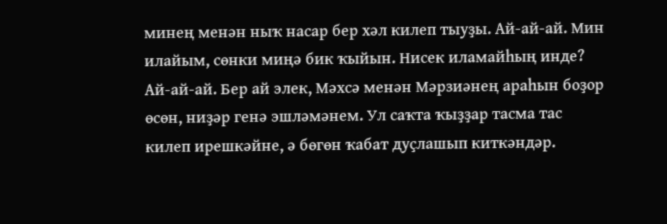минең менән ныҡ насар бер хәл килеп тыуҙы. Ай-ай-ай. Мин илайым, сөнки миңә бик ҡыйын. Нисек иламайһың инде? Ай-ай-ай. Бер ай элек, Мәхсә менән Мәрзиәнең араһын боҙор өсөн, ниҙәр генә эшләмәнем. Ул саҡта ҡыҙҙар тасма тас килеп ирешкәйне, ә бөгөн ҡабат дуҫлашып киткәндәр.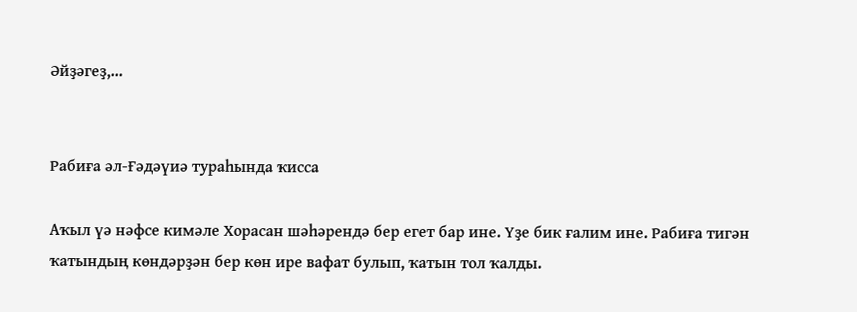Әйҙәгеҙ,...


Рабиға әл-Ғәдәүиә тураһында ҡисса

Аҡыл үә нәфсе кимәле Хорасан шәһәрендә бер егет бар ине. Үҙе бик ғалим ине. Рабиға тигән ҡатындың көндәрҙән бер көн ире вафат булып, ҡатын тол ҡалды.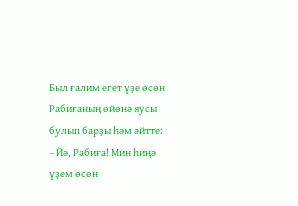Был ғалим егет үҙе өсөн Рабиғаның өйөнә яусы булып барҙы һәм әйтте: – Йә, Рабиға! Мин һиңә үҙем өсөн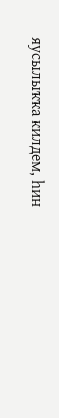яусылыҡҡа килдем, һин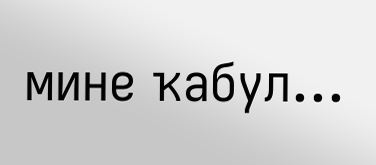мине ҡабул...